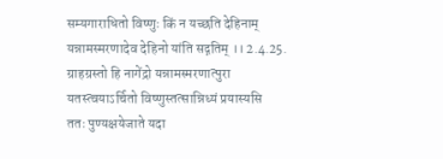सम्यगाराधितो विष्णुः किं न यच्छति देहिनाम्
यन्नामस्मरणादेव देहिनो यांति सद्गतिम् ।। 2.4.25.
ग्राहग्रस्तो हि नागेंद्रो यन्नामस्मरणात्पुरा
यतस्त्वयाऽर्चितो विष्णुस्तत्सान्निध्यं प्रयास्यसि
ततः पुण्यक्षयेजाते यदा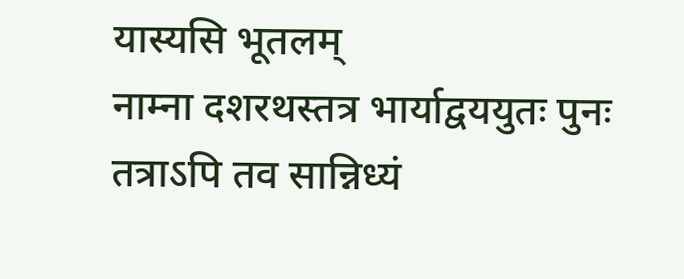यास्यसि भूतलम्
नाम्ना दशरथस्तत्र भार्याद्वययुतः पुनः
तत्राऽपि तव सान्निध्यं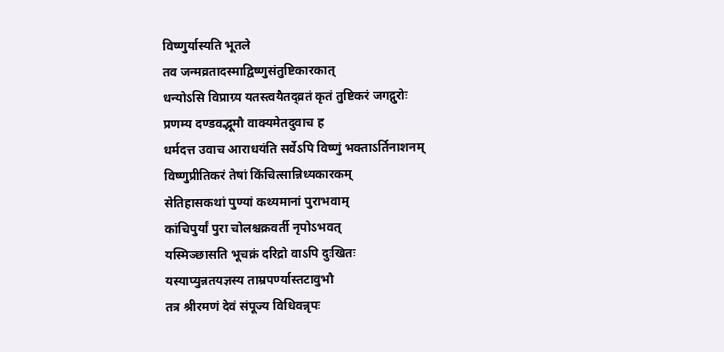विष्णुर्यास्यति भूतले
तव जन्मव्रतादस्माद्विष्णुसंतुष्टिकारकात्
धन्योऽसि विप्राग्र्य यतस्त्वयैतद्व्रतं कृतं तुष्टिकरं जगद्गुरोः
प्रणम्य दण्डवद्भूमौ वाक्यमेतदुवाच ह
धर्मदत्त उवाच आराधयंति सर्वेऽपि विष्णुं भक्ताऽर्तिनाशनम्
विष्णुप्रीतिकरं तेषां किंचित्सान्निध्यकारकम्
सेतिहासकथां पुण्यां कथ्यमानां पुराभवाम्
कांचिपुर्यां पुरा चोलश्चक्रवर्ती नृपोऽभवत्
यस्मिञ्छासति भूचक्रं दरिद्रो वाऽपि दुःखितः
यस्याप्युन्नतयज्ञस्य ताम्रपर्ण्यास्तटावुभौ
तत्र श्रीरमणं देवं संपूज्य विधिवन्नृपः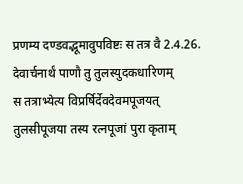प्रणम्य दण्डवद्भूमावुपविष्टः स तत्र वै 2.4.26.
देवार्चनार्थं पाणौ तु तुलस्युदकधारिणम्
स तत्राभ्येत्य विप्रर्षिर्देवदेवमपूजयत्
तुलसीपूजया तस्य रत्नपूजां पुरा कृताम्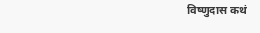विष्णुदास कथं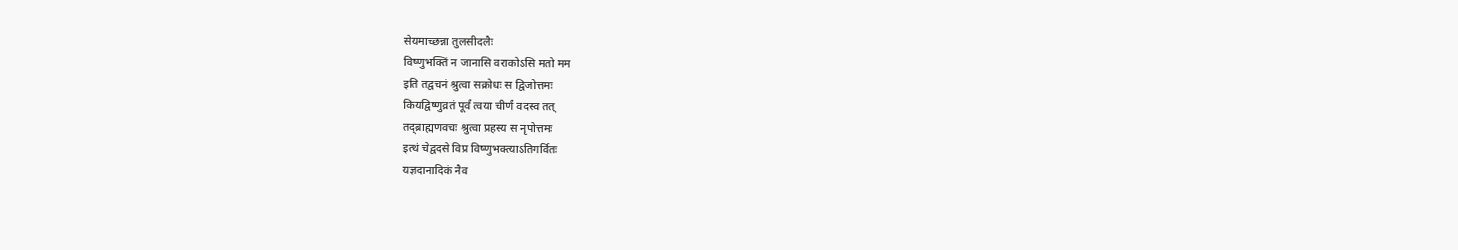सेयमाच्छन्ना तुलसीदलैः
विष्णुभक्तिं न जानासि वराकोऽसि मतो मम
इति तद्वचनं श्रुत्वा सक्रोधः स द्विजोत्तमः
कियद्विष्णुव्रतं पूर्वं त्वया चीर्णं वदस्व तत्
तद्ब्राह्मणवचः श्रुत्वा प्रहस्य स नृपोत्तमः
इत्थं चेद्वदसे विप्र विष्णुभक्त्याऽतिगर्वितः
यज्ञदानादिकं नैव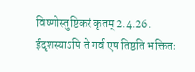विष्णोस्तुष्टिकरं कृतम् 2.4.26.
ईदृशस्याऽपि ते गर्व एष तिष्ठति भक्तितः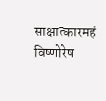साक्षात्कारमहं विष्णोरेष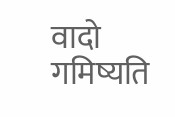वादो गमिष्यति